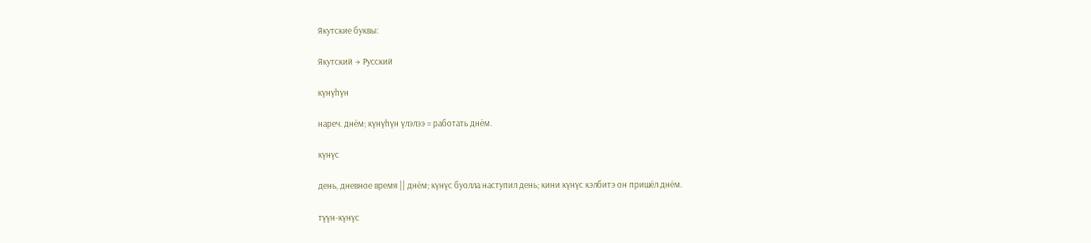Якутские буквы:

Якутский → Русский

күнүһүн

нареч. днём; күнүһүн үлэлээ = работать днём.

күнүс

день, дневное время || днём; күнүс буолла наступил день; кини күнүс кэлбитэ он пришёл днём.

түүн-күнүс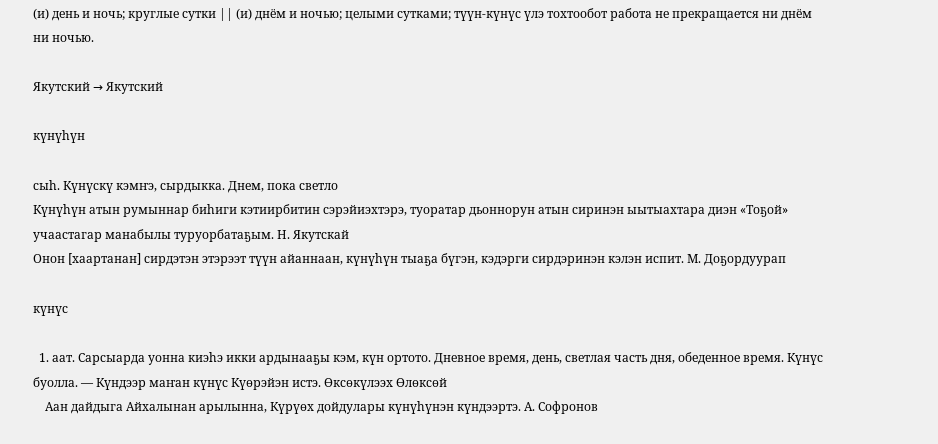(и) день и ночь; круглые сутки || (и) днём и ночью; целыми сутками; түүн-күнүс үлэ тохтообот работа не прекращается ни днём ни ночью.

Якутский → Якутский

күнүһүн

сыһ. Күнүскү кэмҥэ, сырдыкка. Днем, пока светло
Күнүһүн атын румыннар биһиги кэтиирбитин сэрэйиэхтэрэ, туоратар дьоннорун атын сиринэн ыытыахтара диэн «Тоҕой» учаастагар манабылы туруорбатаҕым. Н. Якутскай
Онон [хаартанан] сирдэтэн этэрээт түүн айаннаан, күнүһүн тыаҕа бүгэн, кэдэрги сирдэринэн кэлэн испит. М. Доҕордуурап

күнүс

  1. аат. Сарсыарда уонна киэһэ икки ардынааҕы кэм, күн ортото. Дневное время, день, светлая часть дня, обеденное время. Күнүс буолла. — Күндээр маҥан күнүс Күөрэйэн истэ. Өксөкүлээх Өлөксөй
    Аан дайдыга Айхалынан арылынна, Күрүөх дойдулары күнүһүнэн күндээртэ. А. Софронов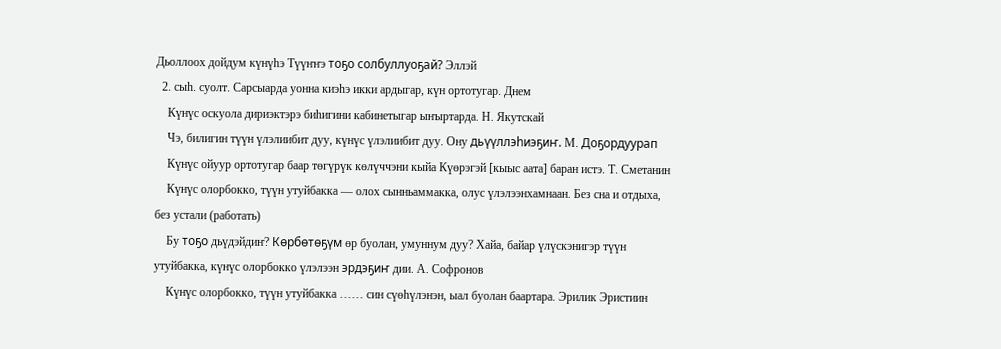Дьоллоох дойдум күнүһэ Түүҥҥэ тоҕо солбуллуоҕай? Эллэй
  2. сыһ. суолт. Сарсыарда уонна киэһэ икки ардыгар, күн ортотугар. Днем
    Күнүс оскуола дириэктэрэ биһигини кабинетыгар ыҥыртарда. Н. Якутскай
    Чэ, билигин түүн үлэлиибит дуу, күнүс үлэлиибит дуу. Ону дьүүллэһиэҕиҥ. М. Доҕордуурап
    Күнүс ойуур ортотугар баар төгүрүк көлүччэни кыйа Күөрэгэй [кыыс аата] баран истэ. Т. Сметанин
    Күнүс олорбокко, түүн утуйбакка — олох сынньаммакка, олус үлэлээнхамнаан. Без сна и отдыха, без устали (работать)
    Бу тоҕо дьүдэйдиҥ? Көрбөтөҕүм өр буолан, умуннум дуу? Хайа, байар үлүскэнигэр түүн утуйбакка, күнүс олорбокко үлэлээн эрдэҕиҥ дии. А. Софронов
    Күнүс олорбокко, түүн утуйбакка …… син сүөһүлэнэн, ыал буолан баартара. Эрилик Эристиин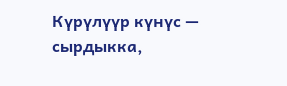Күрүлүүр күнүс — сырдыкка,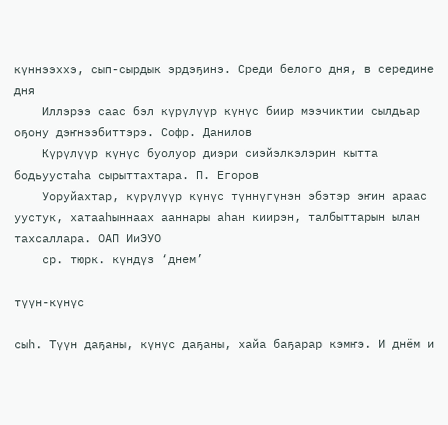күннээххэ, сып-сырдык эрдэҕинэ. Среди белого дня, в середине дня
    Иллэрээ саас бэл күрүлүүр күнүс биир мээчиктии сылдьар оҕону дэҥнээбиттэрэ. Софр. Данилов
    Күрүлүүр күнүс буолуор диэри сиэйэлкэлэрин кытта бодьуустаһа сырыттахтара. П. Егоров
    Уоруйахтар, күрүлүүр күнүс түннүгүнэн эбэтэр эҥин араас уустук, хатааһыннаах ааннары аһан киирэн, талбыттарын ылан тахсаллара. ОАП ИиЭУО
    ср. тюрк. күндүз ‘днем’

түүн-күнүс

сыһ. Түүн даҕаны, күнүс даҕаны, хайа баҕарар кэмҥэ. И днём и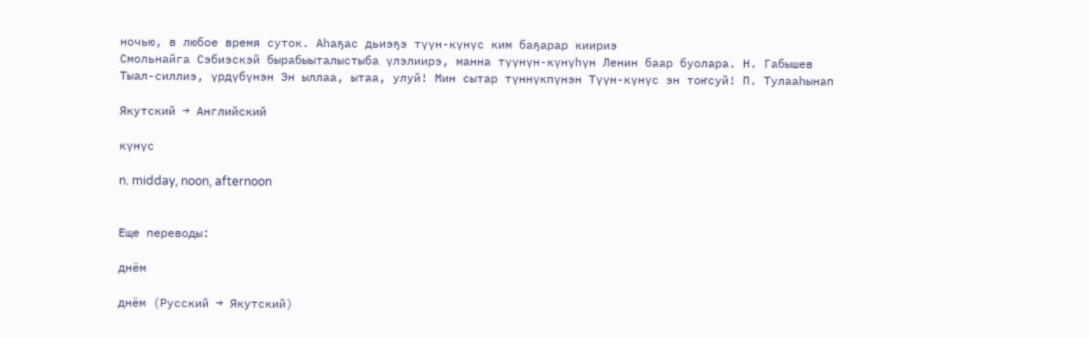ночью, в любое время суток. Аһаҕас дьиэҕэ түүн-күнүс ким баҕарар киириэ
Смольнайга Сэбиэскэй бырабыыталыстыба үлэлиирэ, манна түүнүн-күнүһүн Ленин баар буолара. Н. Габышев
Тыал-силлиэ, үрдүбүнэн Эн ыллаа, ытаа, улуй! Мин сытар түннүкпүнэн Түүн-күнүс эн тоҥсуй! П. Тулааһынап

Якутский → Английский

күнүс

n. midday, noon, afternoon


Еще переводы:

днём

днём (Русский → Якутский)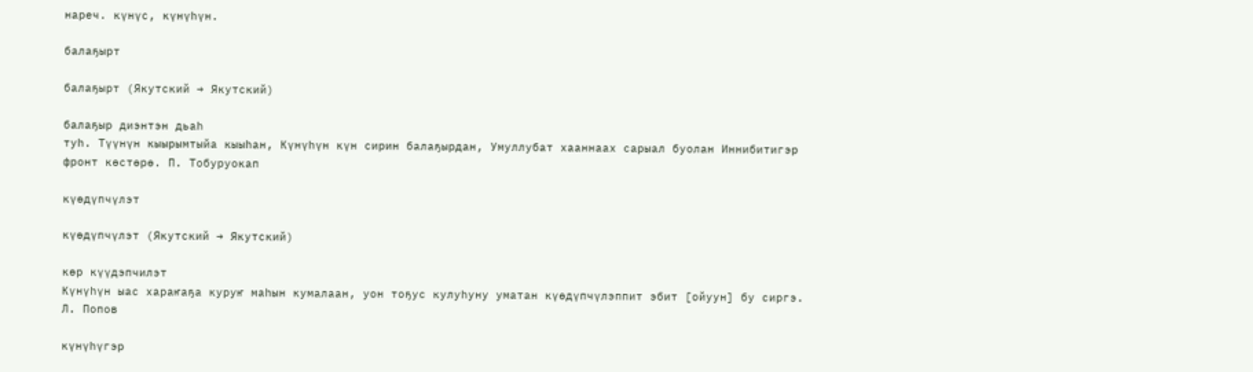нареч. күнүс, күнүһүн.

балаҕырт

балаҕырт (Якутский → Якутский)

балаҕыр диэнтэн дьаһ
туһ. Түүнүн кыырымтыйа кыыһан, Күнүһүн күн сирин балаҕырдан, Умуллубат хааннаах сарыал буолан Иннибитигэр фронт көстөрө. П. Тобуруокап

күөдүпчүлэт

күөдүпчүлэт (Якутский → Якутский)

көр күүдэпчилэт
Күнүһүн ыас хараҥаҕа куруҥ маһын кумалаан, уон тоҕус кулуһуну уматан күөдүпчүлэппит эбит [ойуун] бу сиргэ. Л. Попов

күнүһүгэр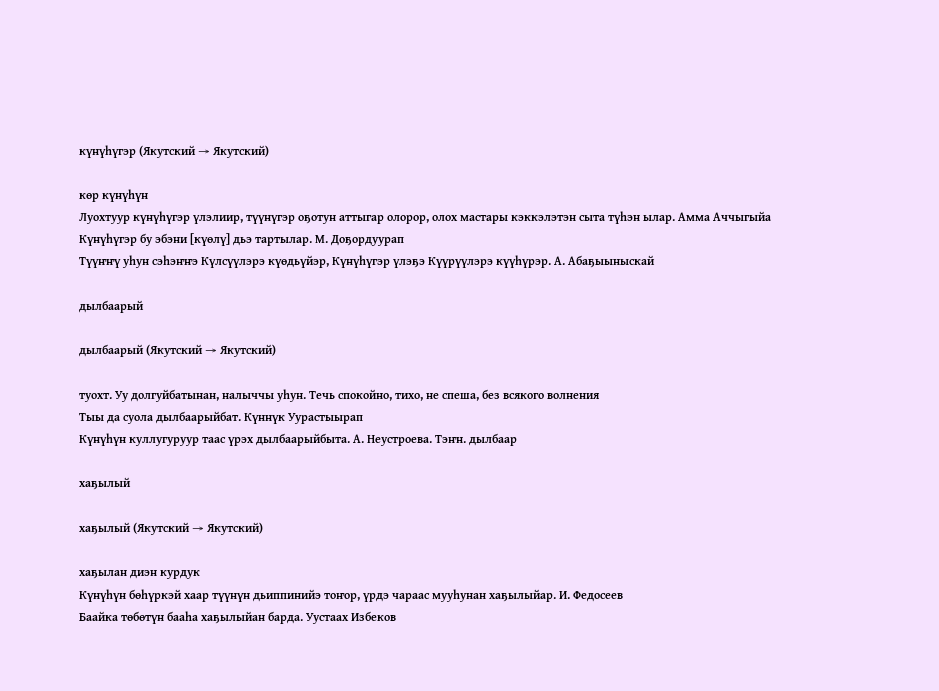күнүһүгэр (Якутский → Якутский)

көр күнүһүн
Луохтуур күнүһүгэр үлэлиир, түүнүгэр оҕотун аттыгар олорор, олох мастары кэккэлэтэн сыта түһэн ылар. Амма Аччыгыйа
Күнүһүгэр бу эбэни [күөлү] дьэ тартылар. М. Доҕордуурап
Түүҥҥү уһун сэһэҥҥэ Күлсүүлэрэ күөдьүйэр, Күнүһүгэр үлэҕэ Күүрүүлэрэ күүһүрэр. А. Абаҕыыныскай

дылбаарый

дылбаарый (Якутский → Якутский)

туохт. Уу долгуйбатынан, налыччы уһун. Течь спокойно, тихо, не спеша, без всякого волнения
Тыы да суола дылбаарыйбат. Күннүк Уурастыырап
Күнүһүн куллугуруур таас үрэх дылбаарыйбыта. А. Неустроева. Тэҥн. дылбаар

хаҕылый

хаҕылый (Якутский → Якутский)

хаҕылан диэн курдук
Күнүһүн бөһүркэй хаар түүнүн дьиппинийэ тоҥор, үрдэ чараас мууһунан хаҕылыйар. И. Федосеев
Баайка төбөтүн бааһа хаҕылыйан барда. Уустаах Избеков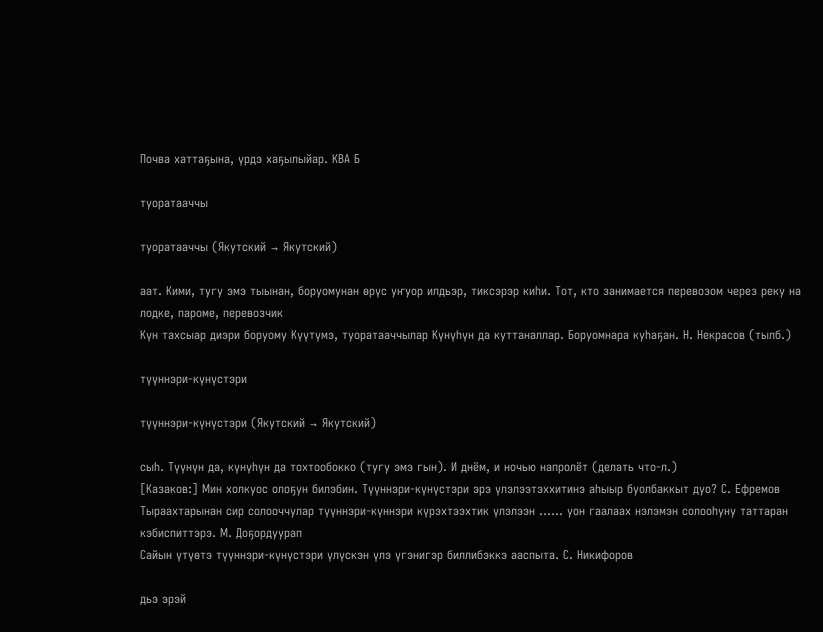Почва хаттаҕына, үрдэ хаҕылыйар. КВА Б

туоратааччы

туоратааччы (Якутский → Якутский)

аат. Кими, тугу эмэ тыынан, боруомунан өрүс уҥуор илдьэр, тиксэрэр киһи. Тот, кто занимается перевозом через реку на лодке, пароме, перевозчик
Күн тахсыар диэри боруому Күүтүмэ, туоратааччылар Күнүһүн да куттаналлар. Боруомнара куһаҕан. Н. Некрасов (тылб.)

түүннэри-күнүстэри

түүннэри-күнүстэри (Якутский → Якутский)

сыһ. Түүнүн да, күнүһүн да тохтообокко (тугу эмэ гын). И днём, и ночью напролёт (делать что-л.)
[Казаков:] Мин холкуос олоҕун билэбин. Түүннэри-күнүстэри эрэ үлэлээтэххитинэ аһыыр буолбаккыт дуо? С. Ефремов
Тыраахтарынан сир солооччулар түүннэри-күннэри күрэхтээхтик үлэлээн …… уон гаалаах нэлэмэн солооһуну таттаран кэбиспиттэрэ. М. Доҕордуурап
Сайын үтүөтэ түүннэри-күнүстэри үлүскэн үлэ үгэнигэр биллибэккэ ааспыта. С. Никифоров

дьэ эрэй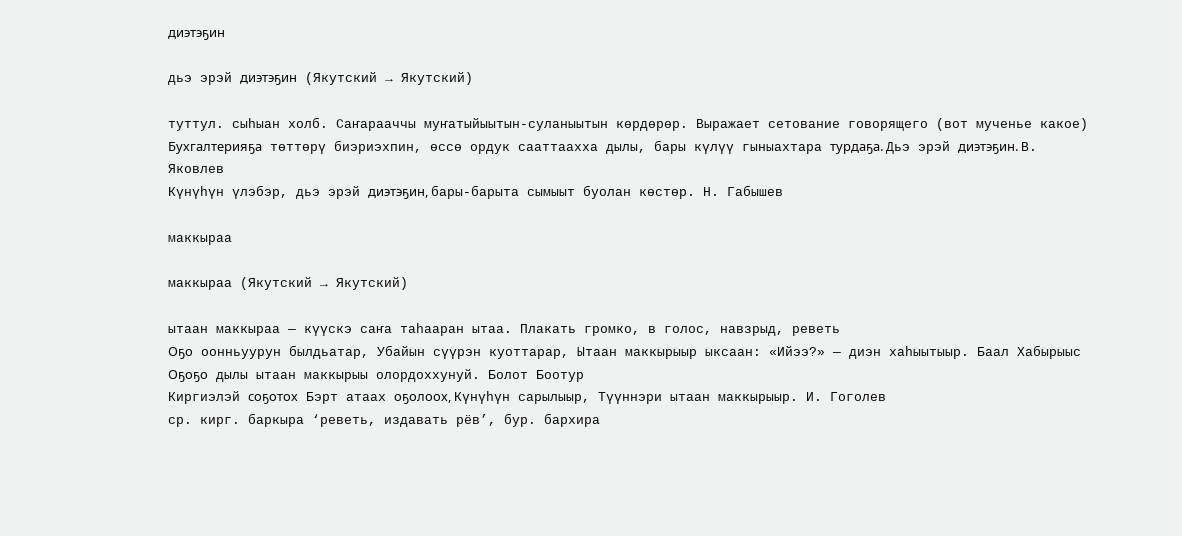диэтэҕин

дьэ эрэй диэтэҕин (Якутский → Якутский)

туттул. сыһыан холб. Саҥарааччы муҥатыйыытын-суланыытын көрдөрөр. Выражает сетование говорящего (вот мученье какое)
Бухгалтерияҕа төттөрү биэриэхпин, өссө ордук сааттаахха дылы, бары күлүү гыныахтара турдаҕа. Дьэ эрэй диэтэҕин. В. Яковлев
Күнүһүн үлэбэр, дьэ эрэй диэтэҕин, бары-барыта сымыыт буолан көстөр. Н. Габышев

маккыраа

маккыраа (Якутский → Якутский)

ытаан маккыраа — күүскэ саҥа таһааран ытаа. Плакать громко, в голос, навзрыд, реветь
Оҕо оонньуурун былдьатар, Убайын сүүрэн куоттарар, Ытаан маккырыыр ыксаан: «Ийээ?» — диэн хаһыытыыр. Баал Хабырыыс
Оҕоҕо дылы ытаан маккырыы олордоххунуй. Болот Боотур
Киргиэлэй соҕотох Бэрт атаах оҕолоох, Күнүһүн сарылыыр, Түүннэри ытаан маккырыыр. И. Гоголев
ср. кирг. баркыра ‘реветь, издавать рёв’, бур. бархира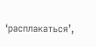‘расплакаться’,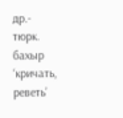др.- тюрк. бахыр ‘кричать, реветь’